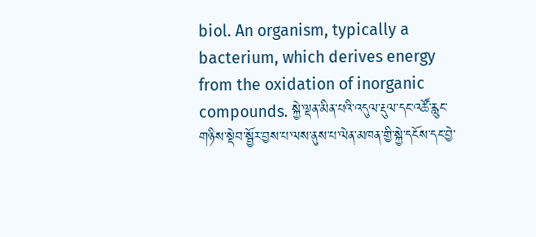biol. An organism, typically a bacterium, which derives energy from the oxidation of inorganic compounds. སྐྱེ་ལྡན་མིན་པའི་འདུལ་རྡུལ་དང་འཚོ་རླུང་གཉིས་སྡེབ་སྦྱོར་བྱས་པ་ལས་ནུས་པ་ལེན་མཁན་གྱི་སྐྱེ་དངོས་དང་བྱེ་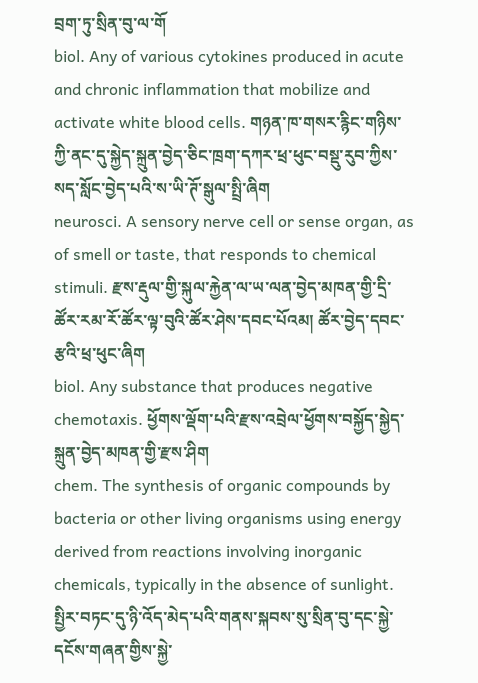བྲག་ཏུ་སྲིན་བུ་ལ་གོ
biol. Any of various cytokines produced in acute and chronic inflammation that mobilize and activate white blood cells. གཉན་ཁ་གསར་རྙིང་གཉིས་ཀྱི་ནང་དུ་སྐྱེད་སྐྲུན་བྱེད་ཅིང་ཁྲག་དཀར་ཕྲ་ཕུང་བསྡུ་རུབ་ཀྱིས་སད་སློང་བྱེད་པའི་ས་ཡི་ཊོ་སྒུལ་སྤྲི་ཞིག
neurosci. A sensory nerve cell or sense organ, as of smell or taste, that responds to chemical stimuli. རྫས་རྡུལ་གྱི་སྐུལ་རྐྱེན་ལ་ཡ་ལན་བྱེད་མཁན་གྱི་དྲི་ཚོར་རམ་རོ་ཚོར་ལྟ་བུའི་ཚོར་ཤེས་དབང་པོའམ། ཚོར་བྱེད་དབང་རྩའི་ཕྲ་ཕུང་ཞིག
biol. Any substance that produces negative chemotaxis. ཕྱོགས་ལྡོག་པའི་རྫས་འབྲེལ་ཕྱོགས་བསྐྱོད་སྐྱེད་སྐྲུན་བྱེད་མཁན་གྱི་རྫས་ཤིག
chem. The synthesis of organic compounds by bacteria or other living organisms using energy derived from reactions involving inorganic chemicals, typically in the absence of sunlight. སྤྱིར་བཏང་དུ་ཉི་འོད་མེད་པའི་གནས་སྐབས་སུ་སྲིན་བུ་དང་སྐྱེ་དངོས་གཞན་གྱིས་སྐྱེ་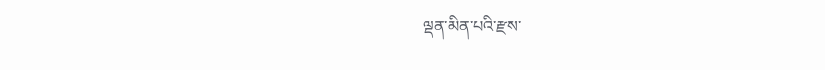ལྡན་མིན་པའི་རྫས་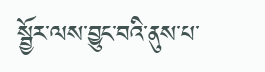སྦྱོར་ལས་བྱུང་བའི་ནུས་པ་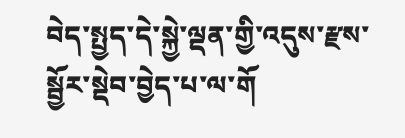བེད་སྤྱད་དེ་སྐྱེ་ལྡན་གྱི་འདུས་རྫས་སྦྱོར་སྡེབ་བྱེད་པ་ལ་གོ